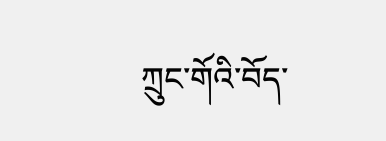ཀྲུང་གོའི་བོད་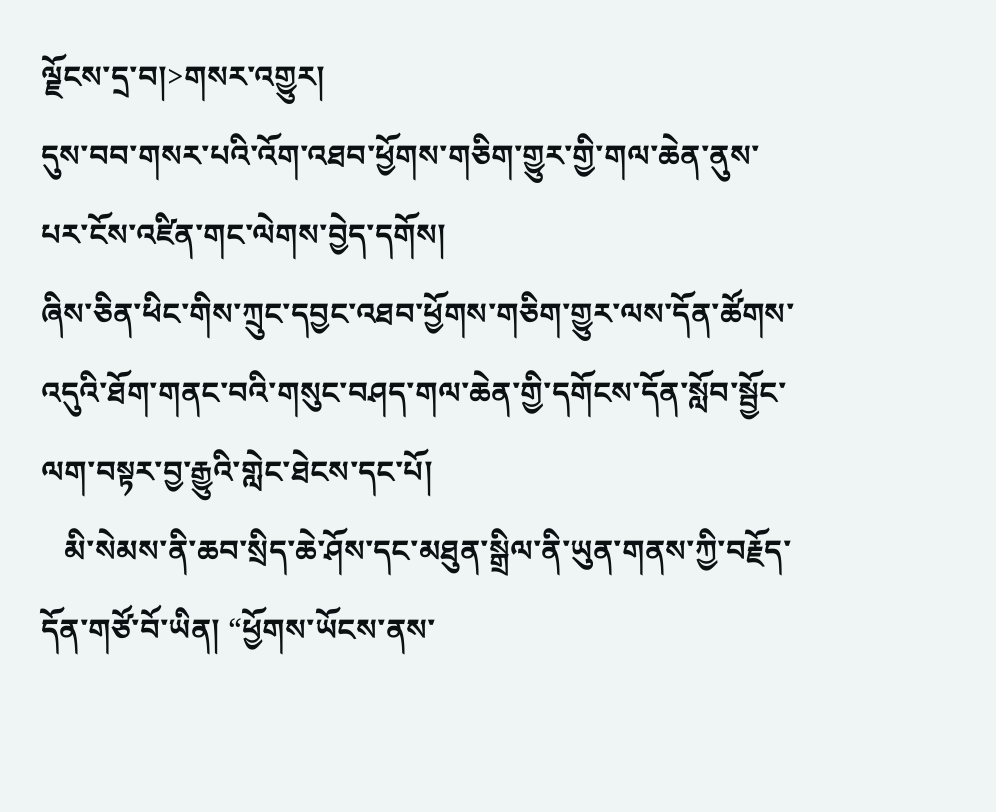ལྗོངས་དྲ་བ།>གསར་འགྱུར།
དུས་བབ་གསར་པའི་འོག་འཐབ་ཕྱོགས་གཅིག་གྱུར་གྱི་གལ་ཆེན་ནུས་པར་ངོས་འཛིན་གང་ལེགས་བྱེད་དགོས།
ཞིས་ཅིན་ཕིང་གིས་ཀྲུང་དབྱང་འཐབ་ཕྱོགས་གཅིག་གྱུར་ལས་དོན་ཚོགས་འདུའི་ཐོག་གནང་བའི་གསུང་བཤད་གལ་ཆེན་གྱི་དགོངས་དོན་སློབ་སྦྱོང་ལག་བསྟར་བྱ་རྒྱུའི་གླེང་ཐེངས་དང་པོ།
   མི་སེམས་ནི་ཆབ་སྲིད་ཆེ་ཤོས་དང་མཐུན་སྒྲིལ་ནི་ཡུན་གནས་ཀྱི་བརྗོད་དོན་གཙོ་བོ་ཡིན། “ཕྱོགས་ཡོངས་ནས་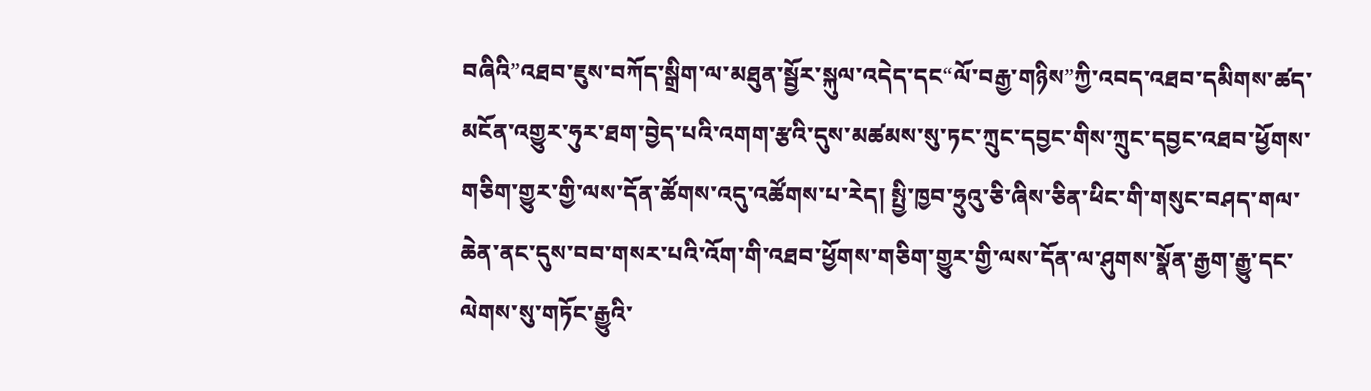བཞིའི”འཐབ་ཇུས་བཀོད་སྒྲིག་ལ་མཐུན་སྦྱོར་སྐུལ་འདེད་དང“ལོ་བརྒྱ་གཉིས”ཀྱི་འབད་འཐབ་དམིགས་ཚད་མངོན་འགྱུར་ཧུར་ཐག་བྱེད་པའི་འགག་རྩའི་དུས་མཚམས་སུ་ཏང་ཀྲུང་དབྱང་གིས་ཀྲུང་དབྱང་འཐབ་ཕྱོགས་གཅིག་གྱུར་གྱི་ལས་དོན་ཚོགས་འདུ་འཚོགས་པ་རེད། སྤྱི་ཁྱབ་ཧྲུའུ་ཅི་ཞིས་ཅིན་ཕིང་གི་གསུང་བཤད་གལ་ཆེན་ནང་དུས་བབ་གསར་པའི་འོག་གི་འཐབ་ཕྱོགས་གཅིག་གྱུར་གྱི་ལས་དོན་ལ་ཤུགས་སྣོན་རྒྱག་རྒྱུ་དང་ལེགས་སུ་གཏོང་རྒྱུའི་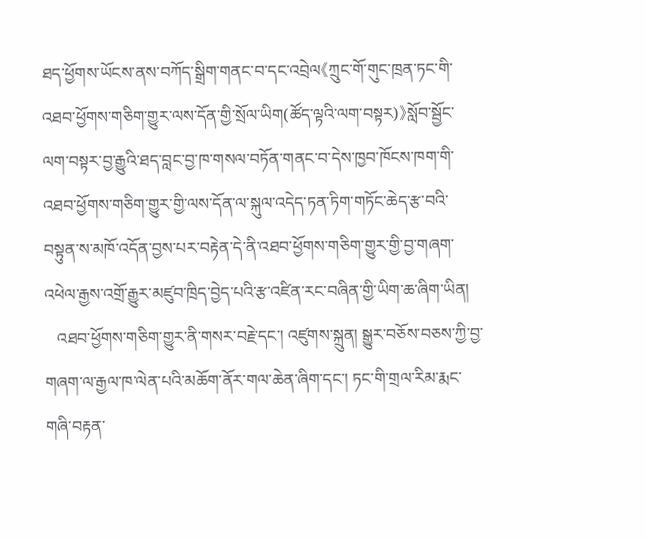ཐད་ཕྱོགས་ཡོངས་ནས་བཀོད་སྒྲིག་གནང་བ་དང་འབྲེལ《ཀྲུང་གོ་གུང་ཁྲན་ཏང་གི་འཐབ་ཕྱོགས་གཅིག་གྱུར་ལས་དོན་གྱི་སྲོལ་ཡིག(ཚོད་ལྟའི་ལག་བསྟར)》སློབ་སྦྱོང་ལག་བསྟར་བྱ་རྒྱུའི་ཐད་བླང་བྱ་ཁ་གསལ་བཏོན་གནང་བ་དེས་ཁྱབ་ཁོངས་ཁག་གི་འཐབ་ཕྱོགས་གཅིག་གྱུར་གྱི་ལས་དོན་ལ་སྐུལ་འདེད་ཏན་ཏིག་གཏོང་ཆེད་རྩ་བའི་བསྟུན་ས་མཁོ་འདོན་བྱས་པར་བརྟེན་དེ་ནི་འཐབ་ཕྱོགས་གཅིག་གྱུར་གྱི་བྱ་གཞག་འཕེལ་རྒྱས་འགྲོ་རྒྱུར་མཛུབ་ཁྲིད་བྱེད་པའི་རྩ་འཛིན་རང་བཞིན་གྱི་ཡིག་ཆ་ཞིག་ཡིན།
   འཐབ་ཕྱོགས་གཅིག་གྱུར་ནི་གསར་བརྗེ་དང་། འཛུགས་སྐྲུན། སྒྱུར་བཅོས་བཅས་ཀྱི་བྱ་གཞག་ལ་རྒྱལ་ཁ་ལེན་པའི་མཆོག་ནོར་གལ་ཆེན་ཞིག་དང་། ཏང་གི་གྲལ་རིམ་རྨང་གཞི་བརྟན་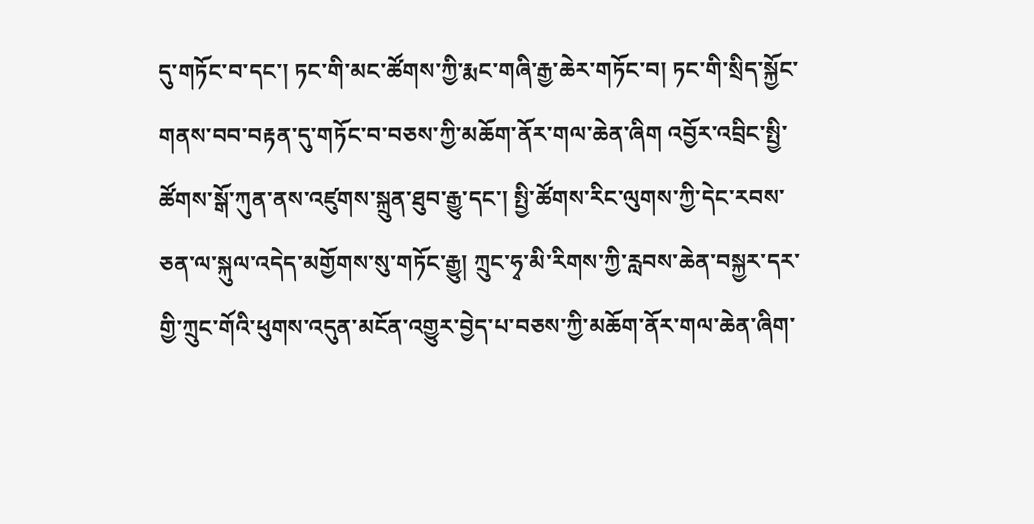དུ་གཏོང་བ་དང་། ཏང་གི་མང་ཚོགས་ཀྱི་རྨང་གཞི་རྒྱ་ཆེར་གཏོང་བ། ཏང་གི་སྲིད་སྐྱོང་གནས་བབ་བརྟན་དུ་གཏོང་བ་བཅས་ཀྱི་མཆོག་ནོར་གལ་ཆེན་ཞིག འབྱོར་འབྲིང་སྤྱི་ཚོགས་སྒོ་ཀུན་ནས་འཛུགས་སྐྲུན་ཐུབ་རྒྱུ་དང་། སྤྱི་ཚོགས་རིང་ལུགས་ཀྱི་དེང་རབས་ཅན་ལ་སྐུལ་འདེད་མགྱོགས་སུ་གཏོང་རྒྱུ། ཀྲུང་ཧྭ་མི་རིགས་ཀྱི་རླབས་ཆེན་བསྐྱར་དར་གྱི་ཀྲུང་གོའི་ཕུགས་འདུན་མངོན་འགྱུར་བྱེད་པ་བཅས་ཀྱི་མཆོག་ནོར་གལ་ཆེན་ཞིག་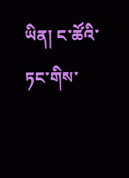ཡིན། ང་ཚོའི་ཏང་གིས་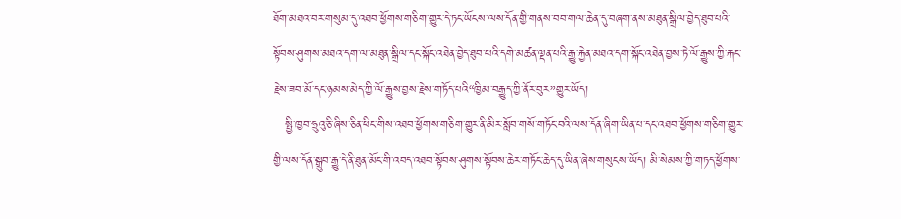ཐོག་མཐའ་བར་གསུམ་དུ་འཐབ་ཕྱོགས་གཅིག་གྱུར་དེ་ཏང་ཡོངས་ལས་དོན་གྱི་གནས་བབ་གལ་ཆེན་དུ་བཞག་ནས་མཐུན་སྒྲིལ་བྱེད་ཐུབ་པའི་སྟོབས་ཤུགས་མཐའ་དག་ལ་མཐུན་སྒྲིལ་དང་སྐོང་འཐེན་བྱེད་ཐུབ་པའི་དགེ་མཚན་ལྡན་པའི་རྒྱུ་རྐྱེན་མཐའ་དག་སྐོང་འཐེན་བྱས་ཏེ་ལོ་རྒྱུས་ཀྱི་རྐང་རྗེས་ཟབ་མོ་དང་ཉམས་མེད་ཀྱི་ལོ་རྒྱུས་བྱས་རྗེས་གཏོད་པའི“ཁྱིམ་བརྒྱུད་ཀྱི་ནོར་བུར”གྱུར་ཡོད།
   སྤྱི་ཁྱབ་ཧྲུའུ་ཅི་ཞིས་ཅིན་ཕིང་གིས་འཐབ་ཕྱོགས་གཅིག་གྱུར་ནི་མིར་སློབ་གསོ་གཏོང་བའི་ལས་དོན་ཞིག་ཡིན་པ་དང་འཐབ་ཕྱོགས་གཅིག་གྱུར་གྱི་ལས་དོན་སྒྲུབ་རྒྱུ་དེ་ནི་ཐུན་མོང་གི་འབད་འཐབ་སྟོབས་ཤུགས་སྟོབས་ཆེར་གཏོང་ཆེད་དུ་ཡིན་ཞེས་གསུངས་ཡོད། མི་སེམས་ཀྱི་གཏད་ཕྱོགས་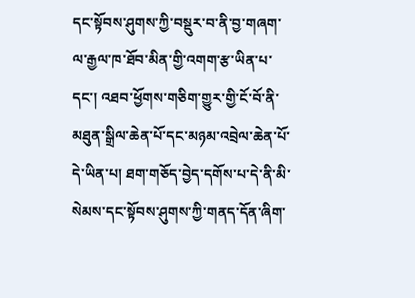དང་སྟོབས་ཤུགས་ཀྱི་བསྡུར་བ་ནི་བྱ་གཞག་ལ་རྒྱལ་ཁ་ཐོབ་མིན་གྱི་འགག་རྩ་ཡིན་པ་དང་། འཐབ་ཕྱོགས་གཅིག་གྱུར་གྱི་ངོ་བོ་ནི་མཐུན་སྒྲིལ་ཆེན་པོ་དང་མཉམ་འབྲེལ་ཆེན་པོ་དེ་ཡིན་པ། ཐག་གཅོད་བྱེད་དགོས་པ་དེ་ནི་མི་སེམས་དང་སྟོབས་ཤུགས་ཀྱི་གནད་དོན་ཞིག་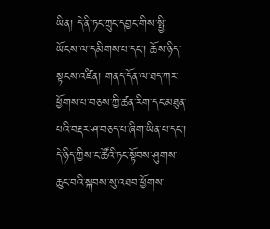ཡིན། དེ་ནི་ཏང་ཀྲུང་དབྱང་གིས་སྤྱི་ཡོངས་ལ་དམིགས་པ་དང་། ཆོས་ཉིད་སྟངས་འཛིན། གནད་དོན་ལ་ཐད་ཀར་ཕྱོགས་པ་བཅས་ཀྱི་ཚན་རིག་དང་མཐུན་པའི་བརྡར་ཤ་བཅད་པ་ཞིག་ཡིན་པ་དང་། དེ་ཉིད་ཀྱིས་ང་ཚོའི་ཏང་སྟོབས་ཤུགས་ཆུང་བའི་སྐབས་སུ་འཐབ་ཕྱོགས་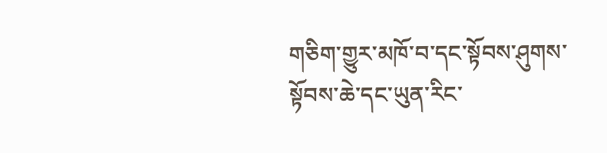གཅིག་གྱུར་མཁོ་བ་དང་སྟོབས་ཤུགས་སྟོབས་ཆེ་དང་ཡུན་རིང་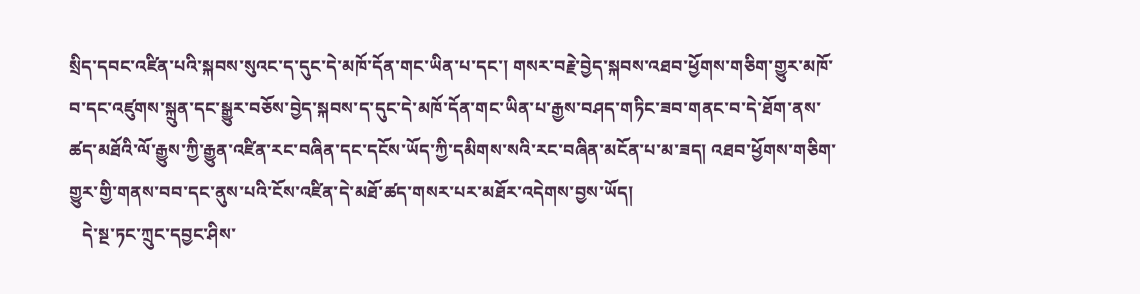སྲིད་དབང་འཛིན་པའི་སྐབས་སུའང་ད་དུང་དེ་མཁོ་དོན་གང་ཡིན་པ་དང་། གསར་བརྗེ་བྱེད་སྐབས་འཐབ་ཕྱོགས་གཅིག་གྱུར་མཁོ་བ་དང་འཛུགས་སྐྲུན་དང་སྒྱུར་བཅོས་བྱེད་སྐབས་ད་དུང་དེ་མཁོ་དོན་གང་ཡིན་པ་རྒྱས་བཤད་གཏིང་ཟབ་གནང་བ་དེ་ཐོག་ནས་ཚད་མཐོའི་ལོ་རྒྱུས་ཀྱི་རྒྱུན་འཛིན་རང་བཞིན་དང་དངོས་ཡོད་ཀྱི་དམིགས་སའི་རང་བཞིན་མངོན་པ་མ་ཟད། འཐབ་ཕྱོགས་གཅིག་གྱུར་གྱི་གནས་བབ་དང་ནུས་པའི་ངོས་འཛིན་དེ་མཐོ་ཚད་གསར་པར་མཐོར་འདེགས་བྱས་ཡོད།
   དེ་སྔ་ཏང་ཀྲུང་དབྱང་ཤིས་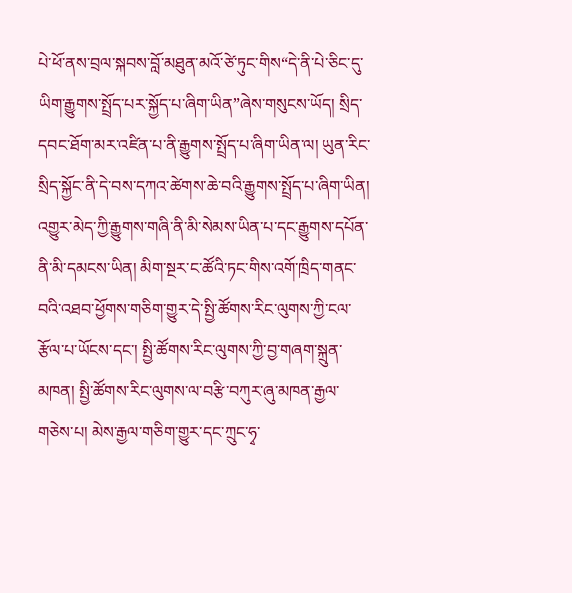པེ་ཕོ་ནས་བྲལ་སྐབས་བློ་མཐུན་མའོ་ཙེ་ཏུང་གིས“དེ་ནི་པེ་ཅིང་དུ་ཡིག་རྒྱུགས་སྤྲོད་པར་སྐྱོད་པ་ཞིག་ཡིན”ཞེས་གསུངས་ཡོད། སྲིད་དབང་ཐོག་མར་འཛིན་པ་ནི་རྒྱུགས་སྤྲོད་པ་ཞིག་ཡིན་ལ། ཡུན་རིང་སྲིད་སྐྱོང་ནི་དེ་བས་དཀའ་ཚེགས་ཆེ་བའི་རྒྱུགས་སྤྲོད་པ་ཞིག་ཡིན། འགྱུར་མེད་ཀྱི་རྒྱུགས་གཞི་ནི་མི་སེམས་ཡིན་པ་དང་རྒྱུགས་དཔོན་ནི་མི་དམངས་ཡིན། མིག་སྔར་ང་ཚོའི་ཏང་གིས་འགོ་ཁྲིད་གནང་བའི་འཐབ་ཕྱོགས་གཅིག་གྱུར་དེ་སྤྱི་ཚོགས་རིང་ལུགས་ཀྱི་ངལ་རྩོལ་པ་ཡོངས་དང་། སྤྱི་ཚོགས་རིང་ལུགས་ཀྱི་བྱ་གཞག་སྐྲུན་མཁན། སྤྱི་ཚོགས་རིང་ལུགས་ལ་བརྩི་བཀུར་ཞུ་མཁན་རྒྱལ་གཅེས་པ། མེས་རྒྱལ་གཅིག་གྱུར་དང་ཀྲུང་ཧྭ་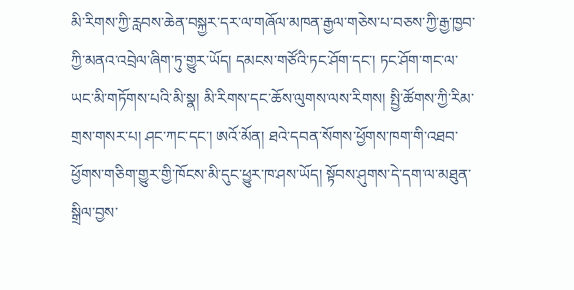མི་རིགས་ཀྱི་རླབས་ཆེན་བསྐྱར་དར་ལ་གཞོལ་མཁན་རྒྱལ་གཅེས་པ་བཅས་ཀྱི་རྒྱ་ཁྱབ་ཀྱི་མནའ་འབྲེལ་ཞིག་ཏུ་གྱུར་ཡོད། དམངས་གཙོའི་ཏང་ཤོག་དང་། ཏང་ཤོག་གང་ལ་ཡང་མི་གཏོགས་པའི་མི་སྣ། མི་རིགས་དང་ཆོས་ལུགས་ལས་རིགས། སྤྱི་ཚོགས་ཀྱི་རིམ་གྲས་གསར་པ། ཤང་ཀང་དང་། ཨའོ་མོན། ཐའེ་དབན་སོགས་ཕྱོགས་ཁག་གི་འཐབ་ཕྱོགས་གཅིག་གྱུར་གྱི་ཁོངས་མི་དུང་ཕྱུར་ཁ་ཤས་ཡོད། སྟོབས་ཤུགས་དེ་དག་ལ་མཐུན་སྒྲིལ་བྱས་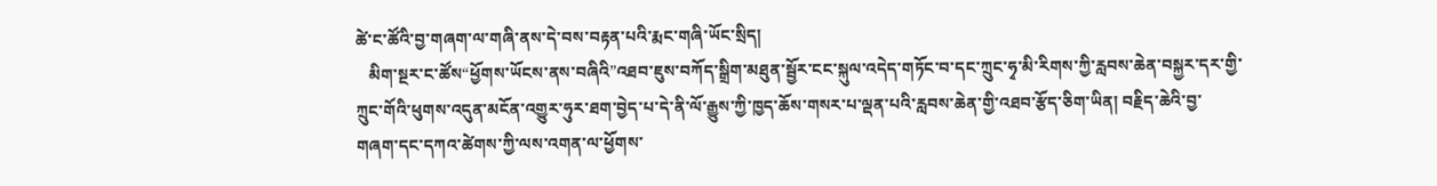ཚེ་ང་ཚོའི་བྱ་གཞག་ལ་གཞི་ནས་དེ་བས་བརྟན་པའི་རྨང་གཞི་ཡོང་སྲིད།
   མིག་སྔར་ང་ཚོས“ཕྱོགས་ཡོངས་ནས་བཞིའི”འཐབ་ཇུས་བཀོད་སྒྲིག་མཐུན་སྦྱོར་ངང་སྐུལ་འདེད་གཏོང་བ་དང་ཀྲུང་ཧྭ་མི་རིགས་ཀྱི་རླབས་ཆེན་བསྐྱར་དར་གྱི་ཀྲུང་གོའི་ཕུགས་འདུན་མངོན་འགྱུར་ཧུར་ཐག་བྱེད་པ་དེ་ནི་ལོ་རྒྱུས་ཀྱི་ཁྱད་ཆོས་གསར་པ་ལྡན་པའི་རླབས་ཆེན་གྱི་འཐབ་རྩོད་ཅིག་ཡིན། བརྗིད་ཆེའི་བྱ་གཞག་དང་དཀའ་ཚེགས་ཀྱི་ལས་འགན་ལ་ཕྱོགས་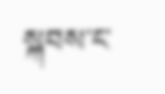སྐབས་ང་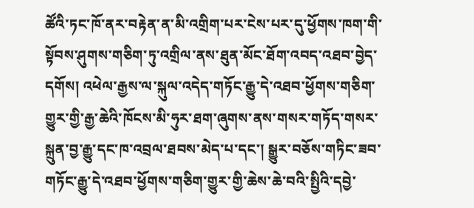ཚོའི་ཏང་ཁོ་ནར་བརྟེན་ན་མི་འགྲིག་པར་ངེས་པར་དུ་ཕྱོགས་ཁག་གི་སྟོབས་ཤུགས་གཅིག་ཏུ་འགྲིལ་ནས་ཐུན་མོང་ཐོག་འབད་འཐབ་བྱེད་དགོས། འཕེལ་རྒྱས་ལ་སྐུལ་འདེད་གཏོང་རྒྱུ་དེ་འཐབ་ཕྱོགས་གཅིག་གྱུར་གྱི་རྒྱ་ཆེའི་ཁོངས་མི་ཧུར་ཐག་ཞུགས་ནས་གསར་གཏོད་གསར་སྐྲུན་བྱ་རྒྱུ་དང་ཁ་འབྲལ་ཐབས་མེད་པ་དང་། སྒྱུར་བཅོས་གཏིང་ཟབ་གཏོང་རྒྱུ་དེ་འཐབ་ཕྱོགས་གཅིག་གྱུར་གྱི་ཆེས་ཆེ་བའི་སྤྱིའི་དབྱེ་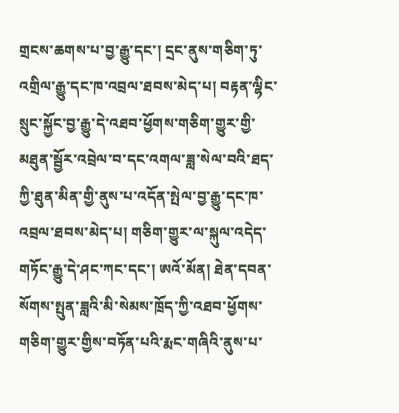གྲངས་ཆགས་པ་བྱ་རྒྱུ་དང་། དྲང་ནུས་གཅིག་ཏུ་འགྲིལ་རྒྱུ་དང་ཁ་འབྲལ་ཐབས་མེད་པ། བརྟན་ལྷིང་སྲུང་སྐྱོང་བྱ་རྒྱུ་དེ་འཐབ་ཕྱོགས་གཅིག་གྱུར་གྱི་མཐུན་སྦྱོར་འབྲེལ་བ་དང་འགལ་ཟླ་སེལ་བའི་ཐད་ཀྱི་ཐུན་མིན་གྱི་ནུས་པ་འདོན་སྤེལ་བྱ་རྒྱུ་དང་ཁ་འབྲལ་ཐབས་མེད་པ། གཅིག་གྱུར་ལ་སྐུལ་འདེད་གཏོང་རྒྱུ་དེ་ཤང་ཀང་དང་། ཨའོ་མོན། ཐེན་དབན་སོགས་སྤུན་ཟླའི་མི་སེམས་ཁྲོད་ཀྱི་འཐབ་ཕྱོགས་གཅིག་གྱུར་གྱིས་བཏོན་པའི་རྨང་གཞིའི་ནུས་པ་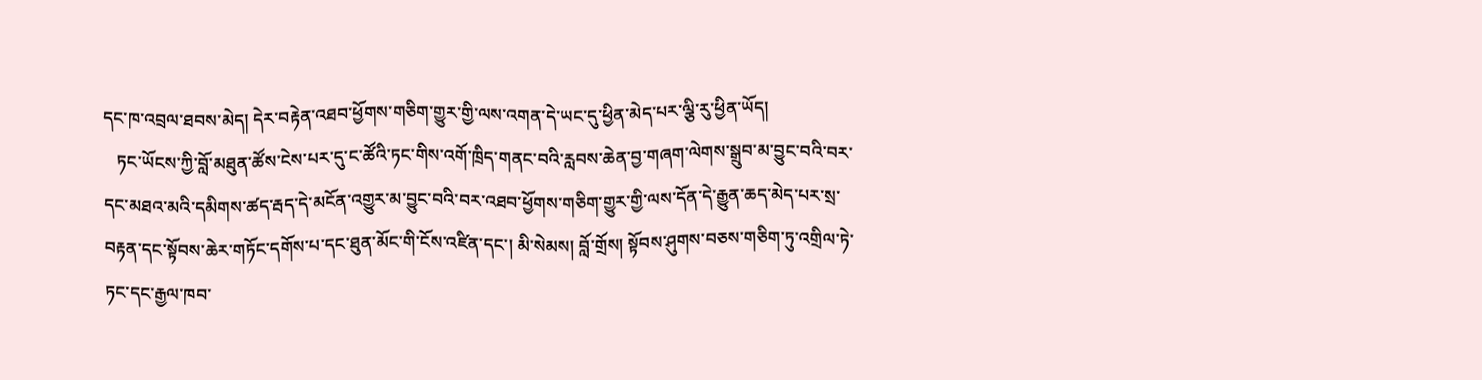དང་ཁ་འབྲལ་ཐབས་མེད། དེར་བརྟེན་འཐབ་ཕྱོགས་གཅིག་གྱུར་གྱི་ལས་འགན་དེ་ཡང་དུ་ཕྱིན་མེད་པར་ལྕི་རུ་ཕྱིན་ཡོད།
   ཏང་ཡོངས་ཀྱི་བློ་མཐུན་ཚོས་ངེས་པར་དུ་ང་ཚོའི་ཏང་གིས་འགོ་ཁྲིད་གནང་བའི་རླབས་ཆེན་བྱ་གཞག་ལེགས་སྒྲུབ་མ་བྱུང་བའི་བར་དང་མཐའ་མའི་དམིགས་ཚད་རྦད་དེ་མངོན་འགྱུར་མ་བྱུང་བའི་བར་འཐབ་ཕྱོགས་གཅིག་གྱུར་གྱི་ལས་དོན་དེ་རྒྱུན་ཆད་མེད་པར་སྲ་བརྟན་དང་སྟོབས་ཆེར་གཏོང་དགོས་པ་དང་ཐུན་མོང་གི་ངོས་འཛིན་དང་། མི་སེམས། བློ་གྲོས། སྟོབས་ཤུགས་བཅས་གཅིག་ཏུ་འགྲིལ་ཏེ་ཏང་དང་རྒྱལ་ཁབ་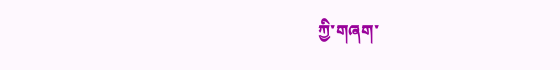ཀྱི་གཞག་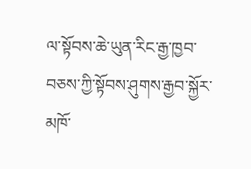ལ་སྟོབས་ཆེ་ཡུན་རིང་རྒྱ་ཁྱབ་བཅས་ཀྱི་སྟོབས་ཤུགས་རྒྱབ་སྐྱོར་མཁོ་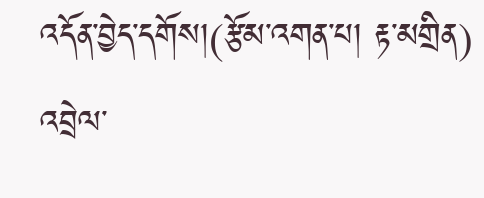འདོན་བྱེད་དགོས།(རྩོམ་འགན་པ། རྟ་མགྲིན)
འབྲེལ་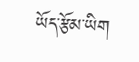ཡོད་རྩོམ་ཡིག